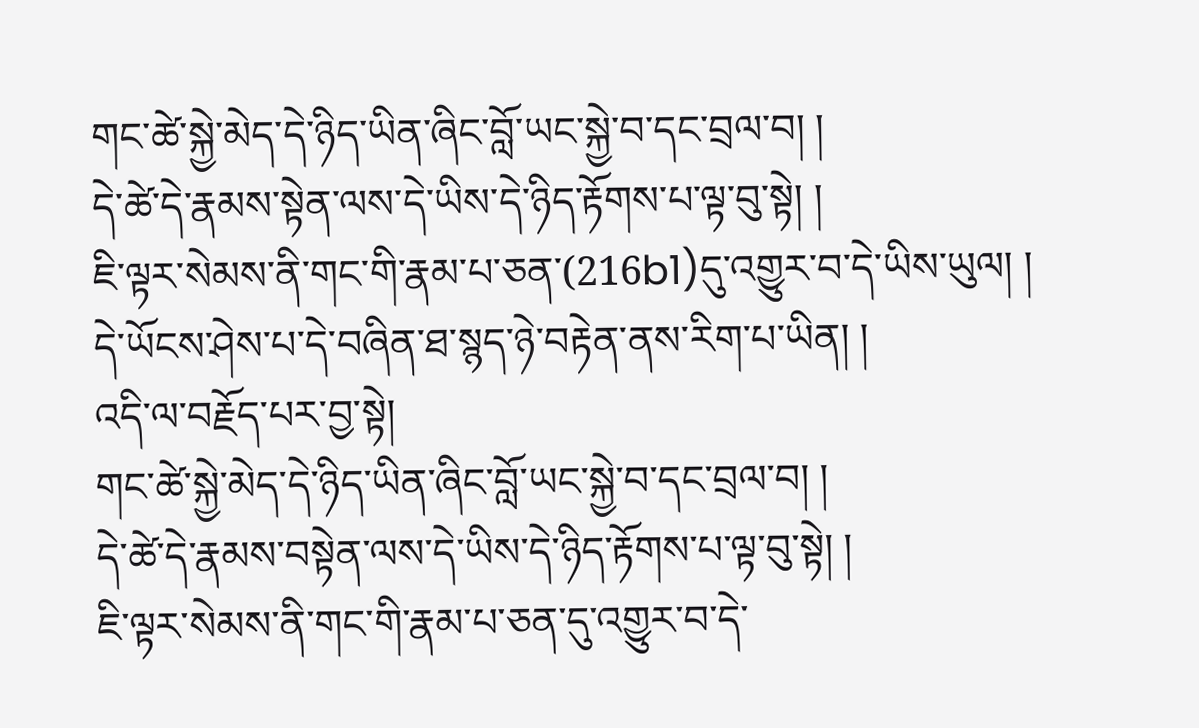གང་ཚེ་སྐྱེ་མེད་དེ་ཉིད་ཡིན་ཞིང་བློ་ཡང་སྐྱེ་བ་དང་བྲལ་བ། །
དེ་ཚེ་དེ་རྣམས་སྟེན་ལས་དེ་ཡིས་དེ་ཉིད་རྟོགས་པ་ལྟ་བུ་སྟེ། །
ཇི་ལྟར་སེམས་ནི་གང་གི་རྣམ་པ་ཅན་(216b1)དུ་འགྱུར་བ་དེ་ཡིས་ཡུལ། །
དེ་ཡོངས་ཤེས་པ་དེ་བཞིན་ཐ་སྙད་ཉེ་བརྟེན་ནས་རིག་པ་ཡིན། །
འདི་ལ་བརྗོད་པར་བྱ་སྟེ།
གང་ཚེ་སྐྱེ་མེད་དེ་ཉིད་ཡིན་ཞིང་བློ་ཡང་སྐྱེ་བ་དང་བྲལ་བ། །
དེ་ཚེ་དེ་རྣམས་བསྟེན་ལས་དེ་ཡིས་དེ་ཉིད་རྟོགས་པ་ལྟ་བུ་སྟེ། །
ཇི་ལྟར་སེམས་ནི་གང་གི་རྣམ་པ་ཅན་དུ་འགྱུར་བ་དེ་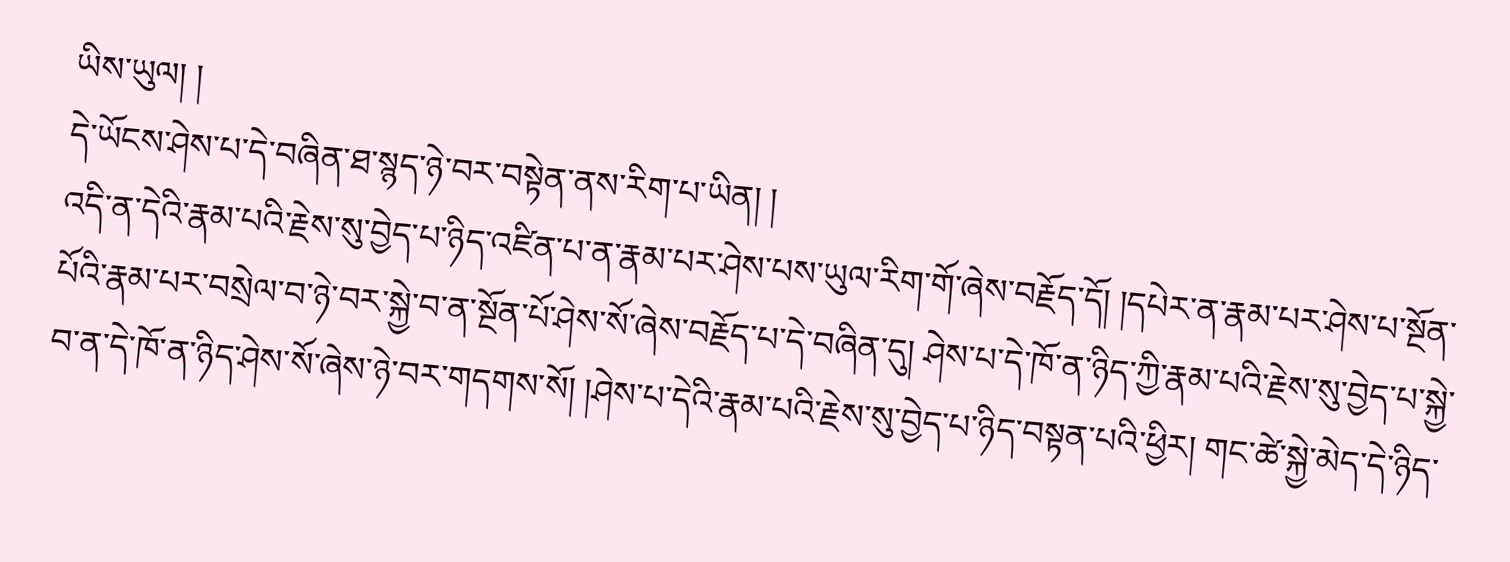ཡིས་ཡུལ། །
དེ་ཡོངས་ཤེས་པ་དེ་བཞིན་ཐ་སྙད་ཉེ་བར་བསྟེན་ནས་རིག་པ་ཡིན། །
འདི་ན་དེའི་རྣམ་པའི་རྗེས་སུ་བྱེད་པ་ཉིད་འཛིན་པ་ན་རྣམ་པར་ཤེས་པས་ཡུལ་རིག་གོ་ཞེས་བརྗོད་དོ། །དཔེར་ན་རྣམ་པར་ཤེས་པ་སྔོན་པོའི་རྣམ་པར་བསྲེལ་བ་ཉེ་བར་སྐྱེ་བ་ན་སྔོན་པོ་ཤེས་སོ་ཞེས་བརྗོད་པ་དེ་བཞིན་དུ། ཤེས་པ་དེ་ཁོ་ན་ཉིད་ཀྱི་རྣམ་པའི་རྗེས་སུ་བྱེད་པ་སྐྱེ་བ་ན་དེ་ཁོ་ན་ཉིད་ཤེས་སོ་ཞེས་ཉེ་བར་གདགས་སོ། །ཤེས་པ་དེའི་རྣམ་པའི་རྗེས་སུ་བྱེད་པ་ཉིད་བསྟན་པའི་ཕྱིར། གང་ཚེ་སྐྱེ་མེད་དེ་ཉིད་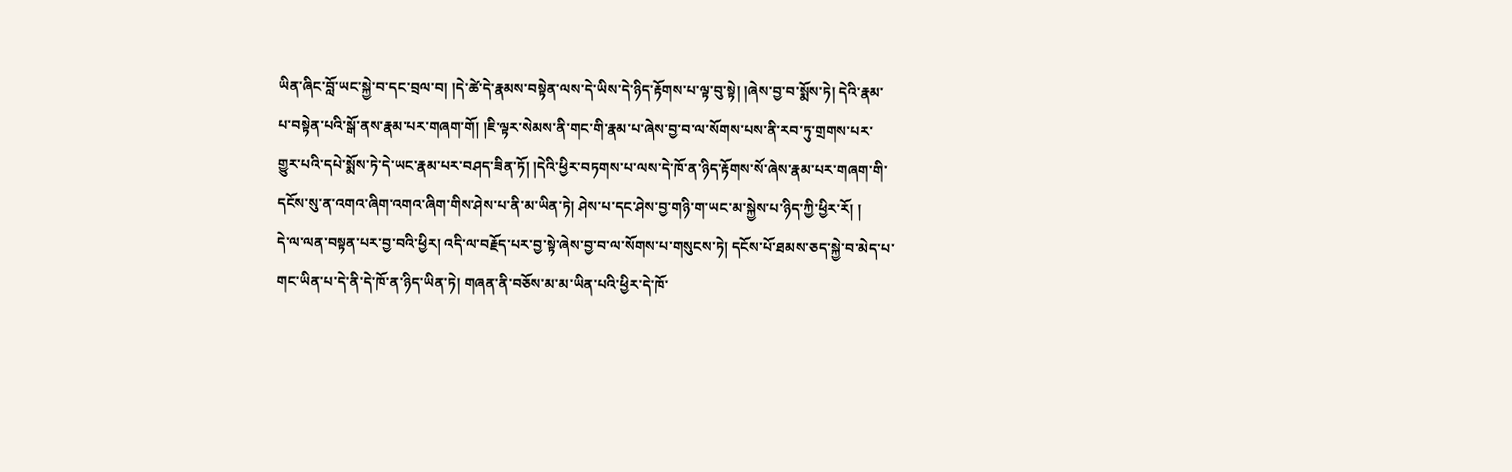ཡིན་ཞིང་བློ་ཡང་སྐྱེ་བ་དང་བྲལ་བ། །དེ་ཚེ་དེ་རྣམས་བསྟེན་ལས་དེ་ཡིས་དེ་ཉིད་རྟོགས་པ་ལྟ་བུ་སྟེ། །ཞེས་བྱ་བ་སྨོས་ཏེ། དེའི་རྣམ་པ་བསྟེན་པའི་སྒོ་ནས་རྣམ་པར་གཞག་གོ། །ཇི་ལྟར་སེམས་ནི་གང་གི་རྣམ་པ་ཞེས་བྱ་བ་ལ་སོགས་པས་ནི་རབ་ཏུ་གྲགས་པར་གྱུར་པའི་དཔེ་སྨོས་ཏེ་དེ་ཡང་རྣམ་པར་བཤད་ཟིན་ཏོ། །དེའི་ཕྱིར་བཏགས་པ་ལས་དེ་ཁོ་ན་ཉིད་རྟོགས་སོ་ཞེས་རྣམ་པར་གཞག་གི་དངོས་སུ་ན་འགའ་ཞིག་འགའ་ཞིག་གིས་ཤེས་པ་ནི་མ་ཡིན་ཏེ། ཤེས་པ་དང་ཤེས་བྱ་གཉི་ག་ཡང་མ་སྐྱེས་པ་ཉིད་ཀྱི་ཕྱིར་རོ། །
དེ་ལ་ལན་བསྟན་པར་བྱ་བའི་ཕྱིར། འདི་ལ་བརྗོད་པར་བྱ་སྟེ་ཞེས་བྱ་བ་ལ་སོགས་པ་གསུངས་ཏེ། དངོས་པོ་ཐམས་ཅད་སྐྱེ་བ་མེད་པ་གང་ཡིན་པ་དེ་ནི་དེ་ཁོ་ན་ཉིད་ཡིན་ཏེ། གཞན་ནི་བཅོས་མ་མ་ཡིན་པའི་ཕྱིར་དེ་ཁོ་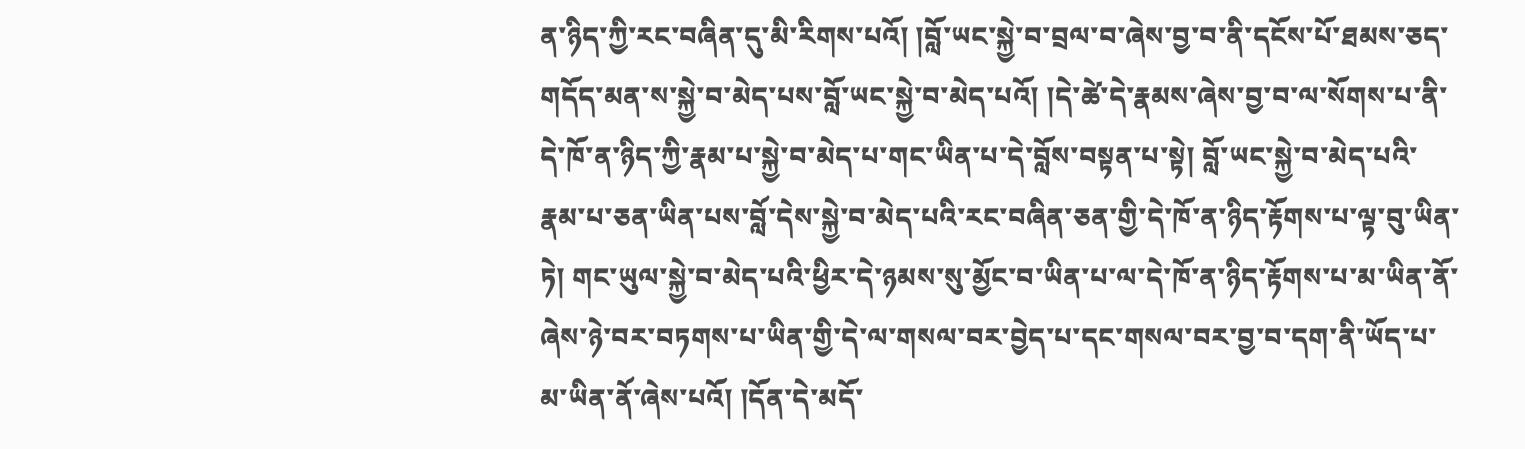ན་ཉིད་ཀྱི་རང་བཞིན་དུ་མི་རིགས་པའོ། །བློ་ཡང་སྐྱེ་བ་བྲལ་བ་ཞེས་བྱ་བ་ནི་དངོས་པོ་ཐམས་ཅད་གདོད་མན་ས་སྐྱེ་བ་མེད་པས་བློ་ཡང་སྐྱེ་བ་མེད་པའོ། །དེ་ཚེ་དེ་རྣམས་ཞེས་བྱ་བ་ལ་སོགས་པ་ནི་དེ་ཁོ་ན་ཉིད་ཀྱི་རྣམ་པ་སྐྱེ་བ་མེད་པ་གང་ཡིན་པ་དེ་བློས་བསྟན་པ་སྟེ། བློ་ཡང་སྐྱེ་བ་མེད་པའི་རྣམ་པ་ཅན་ཡིན་པས་བློ་དེས་སྐྱེ་བ་མེད་པའི་རང་བཞིན་ཅན་གྱི་དེ་ཁོ་ན་ཉིད་རྟོགས་པ་ལྟ་བུ་ཡིན་ཏེ། གང་ཡུལ་སྐྱེ་བ་མེད་པའི་ཕྱིར་དེ་ཉམས་སུ་མྱོང་བ་ཡིན་པ་ལ་དེ་ཁོ་ན་ཉིད་རྟོགས་པ་མ་ཡིན་ནོ་ཞེས་ཉེ་བར་བཏགས་པ་ཡིན་གྱི་དེ་ལ་གསལ་བར་བྱེད་པ་དང་གསལ་བར་བྱ་བ་དག་ནི་ཡོད་པ་མ་ཡིན་ནོ་ཞེས་པའོ། །དོན་དེ་མདོ་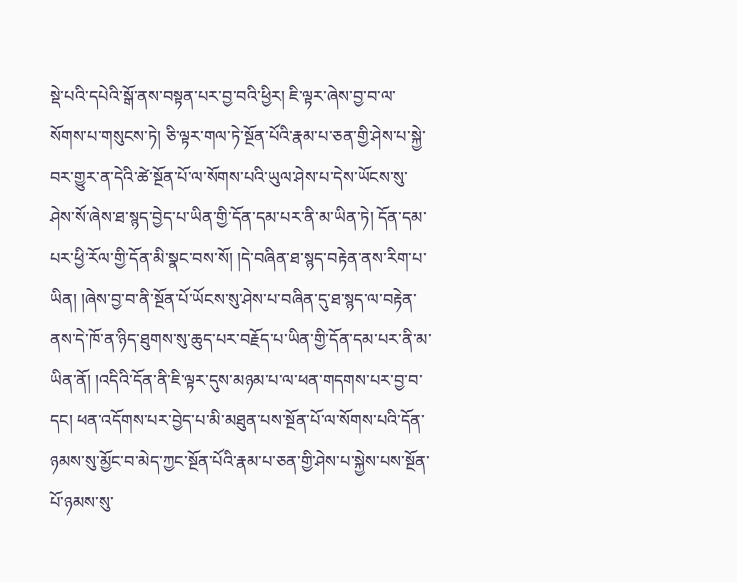སྡེ་པའི་དཔེའི་སྒོ་ནས་བསྟན་པར་བྱ་བའི་ཕྱིར། ཇི་ལྟར་ཞེས་བྱ་བ་ལ་སོགས་པ་གསུངས་ཏེ། ཅི་ལྟར་གལ་ཏེ་སྔོན་པོའི་རྣམ་པ་ཅན་གྱི་ཤེས་པ་སྐྱེ་བར་གྱུར་ན་དེའི་ཚེ་སྔོན་པོ་ལ་སོགས་པའི་ཡུལ་ཤེས་པ་དེས་ཡོངས་སུ་ཤེས་སོ་ཞེས་ཐ་སྙད་བྱེད་པ་ཡིན་གྱི་དོན་དམ་པར་ནི་མ་ཡིན་ཏེ། དོན་དམ་པར་ཕྱི་རོལ་གྱི་དོན་མི་སྣང་བས་སོ། །དེ་བཞིན་ཐ་སྙད་བརྟེན་ནས་རིག་པ་ཡིན། །ཞེས་བྱ་བ་ནི་སྔོན་པོ་ཡོངས་སུ་ཤེས་པ་བཞིན་དུ་ཐ་སྙད་ལ་བརྟེན་ནས་དེ་ཁོ་ན་ཉིད་ཐུགས་སུ་ཆུད་པར་བརྗོད་པ་ཡིན་གྱི་དོན་དམ་པར་ནི་མ་ཡིན་ནོ། །འདིའི་དོན་ནི་ཇི་ལྟར་དུས་མཉམ་པ་ལ་ཕན་གདགས་པར་བྱ་བ་དང། ཕན་འདོགས་པར་བྱེད་པ་མི་མཐུན་པས་སྔོན་པོ་ལ་སོགས་པའི་དོན་ཉམས་སུ་མྱོང་བ་མེད་ཀྱང་སྔོན་པོའི་རྣམ་པ་ཅན་གྱི་ཤེས་པ་སྐྱེས་པས་སྔོན་པོ་ཉམས་སུ་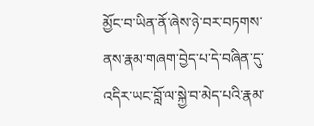མྱོང་བ་ཡིན་ནོ་ཞེས་ཉེ་བར་བཏགས་ནས་རྣམ་གཞག་བྱེད་པ་དེ་བཞིན་དུ་འདིར་ཡང་བློ་ལ་སྐྱེ་བ་མེད་པའི་རྣམ་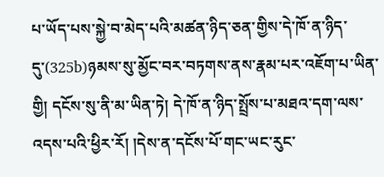པ་ཡོད་པས་སྐྱེ་བ་མེད་པའི་མཚན་ཉིད་ཅན་གྱིས་དེ་ཁོ་ན་ཉིད་དུ་(325b)ཉམས་སུ་མྱོང་བར་བཏགས་ནས་རྣམ་པར་འཇོག་པ་ཡིན་གྱི། དངོས་སུ་ནི་མ་ཡིན་ཏེ། དེ་ཁོ་ན་ཉིད་སྤྲོས་པ་མཐའ་དག་ལས་འདས་པའི་ཕྱིར་རོ། །དེས་ན་དངོས་པོ་གང་ཡང་རུང་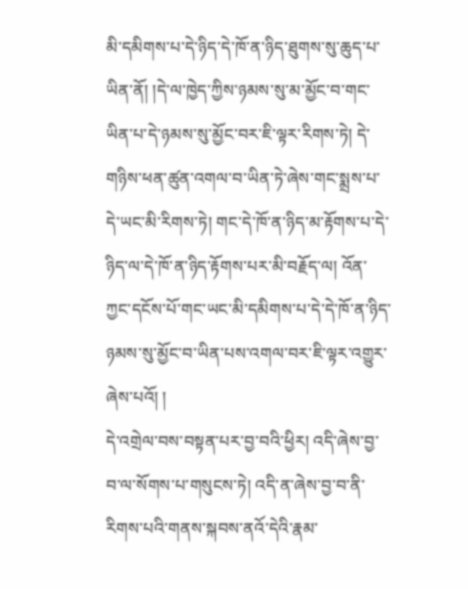མི་དམིགས་པ་དེ་ཉིད་དེ་ཁོ་ན་ཉིད་ཐུགས་སུ་ཆུད་པ་ཡིན་ནོ། །དེ་ལ་ཁྱེད་ཀྱིས་ཉམས་སུ་མ་མྱོང་བ་གང་ཡིན་པ་དེ་ཉམས་སུ་མྱོང་བར་ཇི་ལྟར་རིགས་ཏེ། དེ་གཉིས་ཕན་ཚུན་འགལ་བ་ཡིན་ཏེ་ཞེས་གང་སྨྲས་པ་དེ་ཡང་མི་རིགས་ཏེ། གང་དེ་ཁོ་ན་ཉིད་མ་རྟོགས་པ་དེ་ཉིད་ལ་དེ་ཁོ་ན་ཉིད་རྟོགས་པར་མི་བརྗོད་ལ། འོན་ཀྱང་དངོས་པོ་གང་ཡང་མི་དམིགས་པ་དེ་དེ་ཁོ་ན་ཉིད་ཉམས་སུ་མྱོང་བ་ཡིན་པས་འགལ་བར་ཇི་ལྟར་འགྱུར་ཞེས་པའོ། །
དེ་འགྲེལ་བས་བསྟན་པར་བྱ་བའི་ཕྱིར། འདི་ཞེས་བྱ་བ་ལ་སོགས་པ་གསུངས་ཏེ། འདི་ན་ཞེས་བྱ་བ་ནི་རིགས་པའི་གནས་སྐབས་ནའོ་དེའི་རྣམ་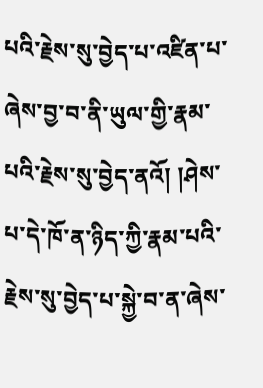པའི་རྗེས་སུ་བྱེད་པ་འཛིན་པ་ཞེས་བྱ་བ་ནི་ཡུལ་གྱི་རྣམ་པའི་རྗེས་སུ་བྱེད་ནའོ། །ཤེས་པ་དེ་ཁོ་ན་ཉིད་ཀྱི་རྣམ་པའི་རྗེས་སུ་བྱེད་པ་སྐྱེ་བ་ན་ཞེས་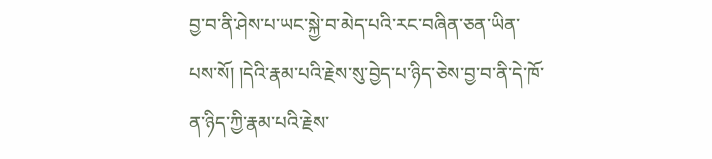བྱ་བ་ནི་ཤེས་པ་ཡང་སྐྱེ་བ་མེད་པའི་རང་བཞིན་ཅན་ཡིན་པས་སོ། །དེའི་རྣམ་པའི་རྗེས་སུ་བྱེད་པ་ཉིད་ཅེས་བྱ་བ་ནི་དེ་ཁོ་ན་ཉིད་ཀྱི་རྣམ་པའི་རྗེས་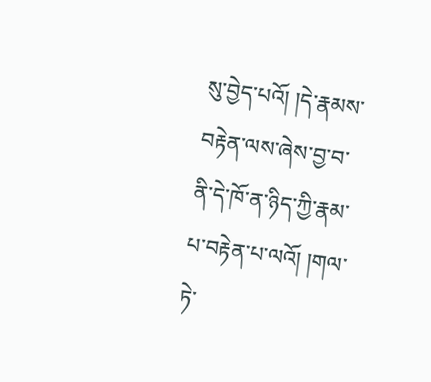སུ་བྱེད་པའོ། །དེ་རྣམས་བརྟེན་ལས་ཞེས་བྱ་བ་ནི་དེ་ཁོ་ན་ཉིད་ཀྱི་རྣམ་པ་བརྟེན་པ་ལའོ། །གལ་ཏེ་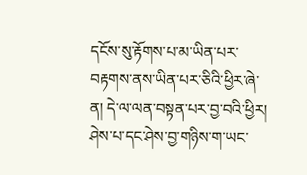དངོས་སུ་རྟོགས་པ་མ་ཡིན་པར་བརྟགས་ནས་ཡིན་པར་ཅིའི་ཕྱིར་ཞེ་ན། དེ་ལ་ལན་བསྟན་པར་བྱ་བའི་ཕྱིར། ཤེས་པ་དང་ཤེས་བྱ་གཉིས་ག་ཡང་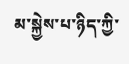མ་སྐྱེས་པ་ཉིད་ཀྱི་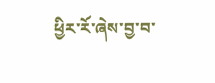ཕྱིར་རོ་ཞེས་བྱ་བ་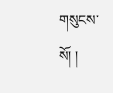གསུངས་སོ། །